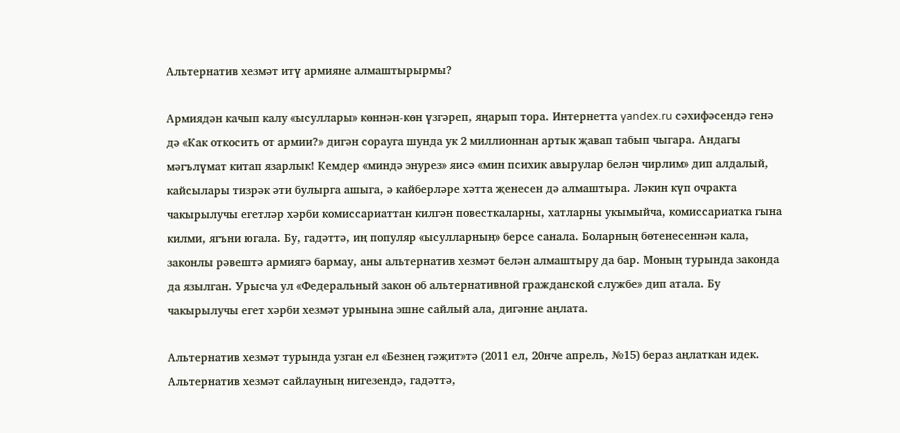Альтернатив хезмәт итү армияне алмаштырырмы?

Армиядән качып калу «ысуллары» көннән-көн үзгәреп, яңарып тора. Интернетта yandex.ru сәхифәсендә генә дә «Как откосить от армии?» дигән сорауга шунда ук 2 миллионнан артык җавап табып чыгара. Андагы мәгълүмат китап язарлык! Кемдер «миндә энурез» яисә «мин психик авырулар белән чирлим» дип алдалый, кайсылары тизрәк әти булырга ашыга, ә кайберләре хәтта җенесен дә алмаштыра. Ләкин күп очракта чакырылучы егетләр хәрби комиссариаттан килгән повесткаларны, хатларны укымыйча, комиссариатка гына килми, ягъни югала. Бу, гадәттә, иң популяр «ысулларның» берсе санала. Боларның бөтенесеннән кала, законлы рәвештә армиягә бармау, аны альтернатив хезмәт белән алмаштыру да бар. Моның турында законда да язылган. Урысча ул «Федеральный закон об альтернативной гражданской службе» дип атала. Бу чакырылучы егет хәрби хезмәт урынына эшне сайлый ала, дигәнне аңлата.

Альтернатив хезмәт турында узган ел «Безнең гәҗит»тә (2011 ел, 20нче апрель, №15) бераз аңлаткан идек. Альтернатив хезмәт сайлауның нигезендә, гадәттә,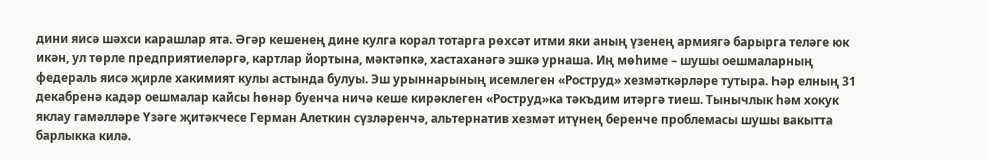дини яисә шәхси карашлар ята. Әгәр кешенең дине кулга корал тотарга рөхсәт итми яки аның үзенең армиягә барырга теләге юк икән, ул төрле предприятиеләргә, картлар йортына, мәктәпкә, хастаханәгә эшкә урнаша. Иң мөһиме – шушы оешмаларның федераль яисә җирле хакимият кулы астында булуы. Эш урыннарының исемлеген «Роструд» хезмәткәрләре тутыра. Һәр елның 31 декабренә кадәр оешмалар кайсы һөнәр буенча ничә кеше кирәклеген «Роструд»ка тәкъдим итәргә тиеш. Тынычлык һәм хокук яклау гамәлләре Үзәге җитәкчесе Герман Алеткин сүзләренчә, альтернатив хезмәт итүнең беренче проблемасы шушы вакытта барлыкка килә.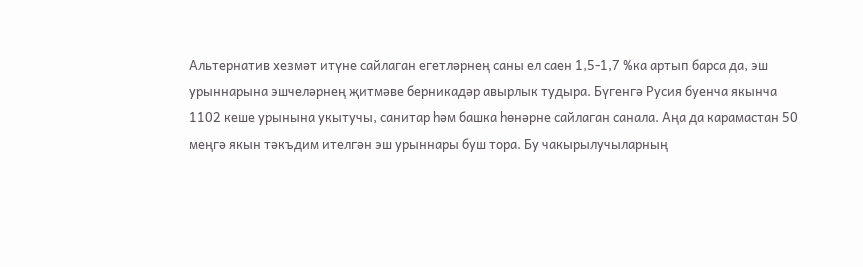Альтернатив хезмәт итүне сайлаган егетләрнең саны ел саен 1,5-1,7 %ка артып барса да, эш урыннарына эшчеләрнең җитмәве берникадәр авырлык тудыра. Бүгенгә Русия буенча якынча 1102 кеше урынына укытучы, санитар һәм башка һөнәрне сайлаган санала. Аңа да карамастан 50 меңгә якын тәкъдим ителгән эш урыннары буш тора. Бу чакырылучыларның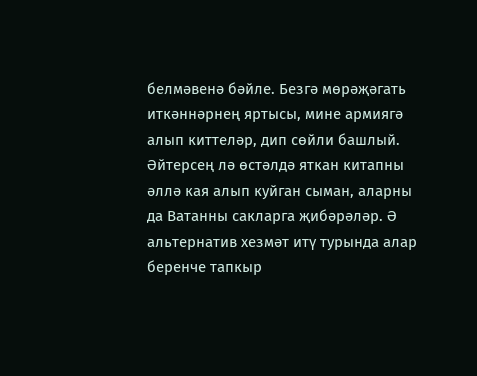белмәвенә бәйле. Безгә мөрәҗәгать иткәннәрнең яртысы, мине армиягә алып киттеләр, дип сөйли башлый. Әйтерсең лә өстәлдә яткан китапны әллә кая алып куйган сыман, аларны да Ватанны сакларга җибәрәләр. Ә альтернатив хезмәт итү турында алар беренче тапкыр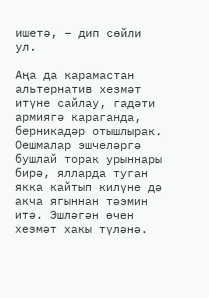ишетә, – дип сөйли ул.

Аңа да карамастан альтернатив хезмәт итүне сайлау, гадәти армиягә караганда, берникадәр отышлырак. Оешмалар эшчеләргә бушлай торак урыннары бирә, ялларда туган якка кайтып килүне дә акча ягыннан тәэмин итә. Эшләгән өчен хезмәт хакы түләнә.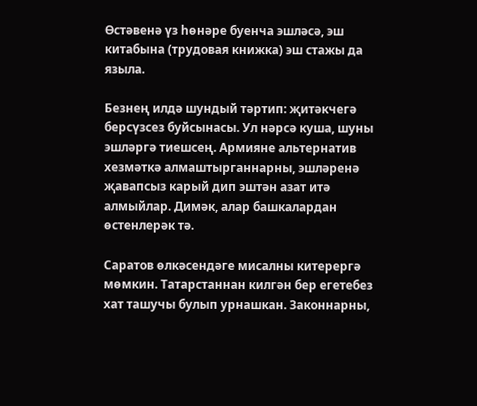Өстәвенә үз һөнәре буенча эшләсә, эш китабына (трудовая книжка) эш стажы да языла.

Безнең илдә шундый тәртип: җитәкчегә берсүзсез буйсынасы. Ул нәрсә куша, шуны эшләргә тиешсең. Армияне альтернатив хезмәткә алмаштырганнарны, эшләренә җавапсыз карый дип эштән азат итә алмыйлар. Димәк, алар башкалардан өстенлерәк тә.

Саратов өлкәсендәге мисалны китерергә мөмкин. Татарстаннан килгән бер егетебез хат ташучы булып урнашкан. Законнарны,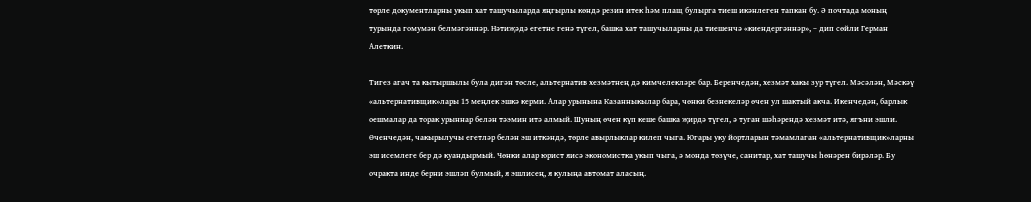төрле документларны укып хат ташучыларда яңгырлы көндә резин итек һәм плащ булырга тиеш икәнлеген тапкан бу. Ә почтада моның турында гомумән белмәгәннәр. Нәтиҗәдә егетне генә түгел, башка хат ташучыларны да тиешенчә «киендергәннәр», – дип сөйли Герман Алеткин.

Тигез агач та кытыршылы була дигән төсле, альтернатив хезмәтнең дә кимчелекләре бар. Беренчедән, хезмәт хакы зур түгел. Мәсәлән, Мәскәү «альтернативщик»лары 15 меңлек эшкә керми. Алар урынына Казанныкылар бара, чөнки безнекеләр өчен ул шактый акча. Икенчедән, барлык оешмалар да торак урыннар белән тәэмин итә алмый. Шуның өчен күп кеше башка җирдә түгел, ә туган шәһәрендә хезмәт итә, ягъни эшли. Өченчедән, чакырылучы егетләр белән эш иткәндә, төрле авырлыклар килеп чыга. Югары уку йортларын тәмамлаган «альтернативщик»ларны эш исемлеге бер дә куандырмый. Чөнки алар юрист яисә экономистка укып чыга, ә монда төзүче, санитар, хат ташучы һөнәрен бирәләр. Бу очракта инде берни эшләп булмый, я эшлисең, я кулыңа автомат аласың.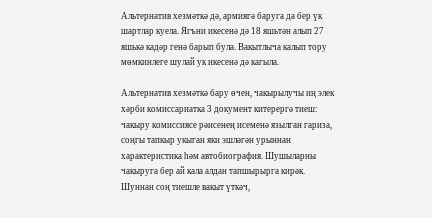Альтернатив хезмәткә дә, армиягә баруга да бер үк шартлар куела. Ягъни икесенә дә 18 яшьтән алып 27 яшькә кадәр генә барып була. Вакытлыча калып тору мөмкинлеге шулай ук икесенә дә кагыла.

Альтернатив хезмәткә бару өчен, чакырылучы иң элек хәрби комиссариатка 3 документ китерергә тиеш: чакыру комиссиясе рәисенең исеменә язылган гариза, соңгы тапкыр укыган яки эшләгән урыннан характеристика һәм автобиография. Шушыларны чакыруга бер ай кала алдан тапшырырга кирәк. Шуннан соң тиешле вакыт үткәч,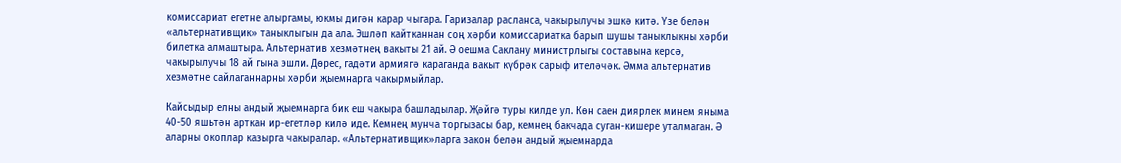комиссариат егетне алыргамы, юкмы дигән карар чыгара. Гаризалар расланса, чакырылучы эшкә китә. Үзе белән «альтернативщик» таныклыгын да ала. Эшләп кайтканнан соң хәрби комиссариатка барып шушы таныклыкны хәрби билетка алмаштыра. Альтернатив хезмәтнең вакыты 21 ай. Ә оешма Саклану министрлыгы составына керсә, чакырылучы 18 ай гына эшли. Дөрес, гадәти армиягә караганда вакыт күбрәк сарыф ителәчәк. Әмма альтернатив хезмәтне сайлаганнарны хәрби җыемнарга чакырмыйлар.

Кайсыдыр елны андый җыемнарга бик еш чакыра башладылар. Җәйгә туры килде ул. Көн саен диярлек минем яныма 40-50 яшьтән арткан ир-егетләр килә иде. Кемнең мунча торгызасы бар, кемнең бакчада суган-кишере уталмаган. Ә аларны окоплар казырга чакыралар. «Альтернативщик»ларга закон белән андый җыемнарда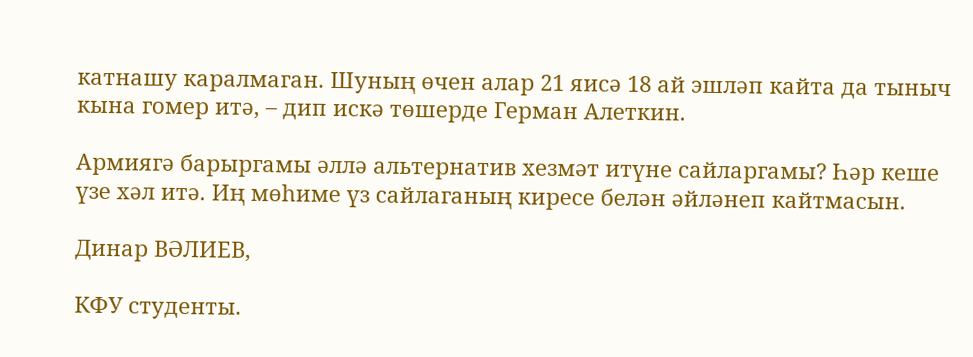катнашу каралмаган. Шуның өчен алар 21 яисә 18 ай эшләп кайта да тыныч кына гомер итә, – дип искә төшерде Герман Алеткин.

Армиягә барыргамы әллә альтернатив хезмәт итүне сайларгамы? Һәр кеше үзе хәл итә. Иң мөһиме үз сайлаганың киресе белән әйләнеп кайтмасын.

Динар ВӘЛИЕВ,

КФУ студенты.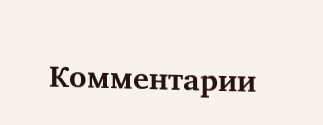Комментарии